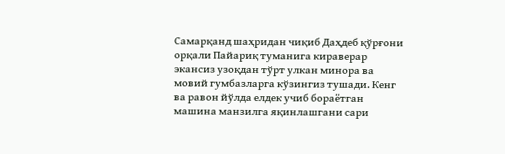Самарқанд шаҳридан чиқиб Даҳдеб қўрғони орқали Пайариқ туманига кираверар экансиз узоқдан тўрт улкан минора ва мовий гумбазларга кўзингиз тушади. Кенг ва равон йўлда елдек учиб бораётган машина манзилга яқинлашгани сари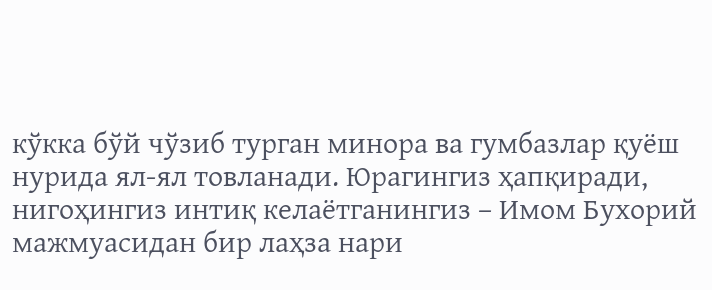кўкка бўй чўзиб турган минора ва гумбазлар қуёш нурида ял-ял товланади. Юрагингиз ҳапқиради, нигоҳингиз интиқ келаётганингиз – Имом Бухорий мажмуасидан бир лаҳза нари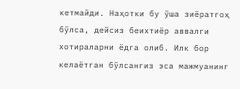кетмайди. Наҳотки бу ўша зиёратгоҳ бўлса, дейсиз беихтиёр аввалги хотираларни ёдга олиб. Илк бор келаётган бўлсангиз эса мажмуанинг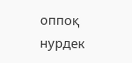оппоқ нурдек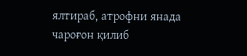ялтираб, атрофни янада чароғон қилиб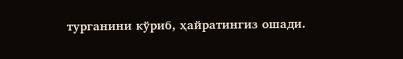турганини кўриб, ҳайратингиз ошади.